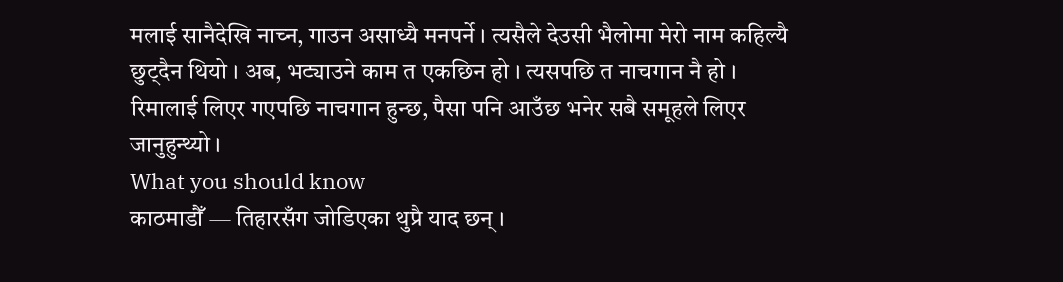मलाई सानैदेखि नाच्न, गाउन असाध्यै मनपर्ने । त्यसैले देउसी भैलोमा मेरो नाम कहिल्यै छुट्दैन थियो । अब, भट्याउने काम त एकछिन हो । त्यसपछि त नाचगान नै हो । रिमालाई लिएर गएपछि नाचगान हुन्छ, पैसा पनि आउँछ भनेर सबै समूहले लिएर जानुहुन्थ्यो ।
What you should know
काठमाडौँ — तिहारसँग जोडिएका थुप्रै याद छन् ।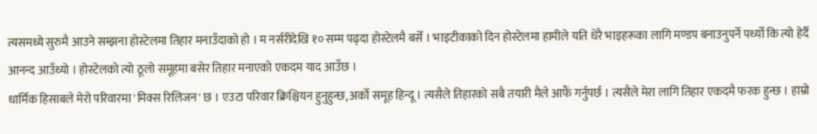त्यसमध्ये सुरुमै आउने सम्झना होस्टेलमा तिहार मनाउँदाको हो । म नर्सरीदेखि १० सम्म पढ्दा होस्टेलमै बसेँ । भाइटीकाको दिन होस्टेलमा हामीले यति धेरै भाइहरूका लागि मण्डप बनाउनुपर्ने पर्थ्यो कि त्यो हेर्दै आनन्द आउँथ्यो । होस्टेलको त्यो ठूलो समूहमा बसेर तिहार मनाएको एकदम याद आउँछ ।
धार्मिक हिसाबले मेरो परिवारमा 'मिक्स रिलिजन' छ । एउटा परिवार क्रिश्चियन हुनुहुन्छ, अर्को समूह हिन्दू । त्यसैले तिहारको सबै तयारी मैले आफैं गर्नुपर्छ । त्यसैले मेरा लागि तिहार एकदमै फरक हुन्छ । हाम्रो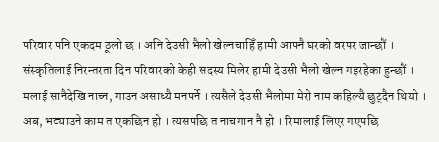परिवार पनि एकदम ठूलो छ । अनि देउसी भैलो खेल्नचाहिँ हामी आफ्नै घरको वरपर जान्छौं । संस्कृतिलाई निरन्तरता दिन परिवारको केही सदस्य मिलेर हामी देउसी भैलो खेल्न गइरहेका हुन्छौं ।
मलाई सानैदेखि नाच्न, गाउन असाध्यै मनपर्ने । त्यसैले देउसी भैलोमा मेरो नाम कहिल्यै छुट्दैन थियो । अब, भट्याउने काम त एकछिन हो । त्यसपछि त नाचगान नै हो । रिमालाई लिएर गएपछि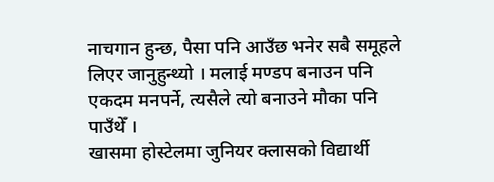नाचगान हुन्छ, पैसा पनि आउँछ भनेर सबै समूहले लिएर जानुहुन्थ्यो । मलाई मण्डप बनाउन पनि एकदम मनपर्ने, त्यसैले त्यो बनाउने मौका पनि पाउँथेँ ।
खासमा होस्टेलमा जुनियर क्लासको विद्यार्थी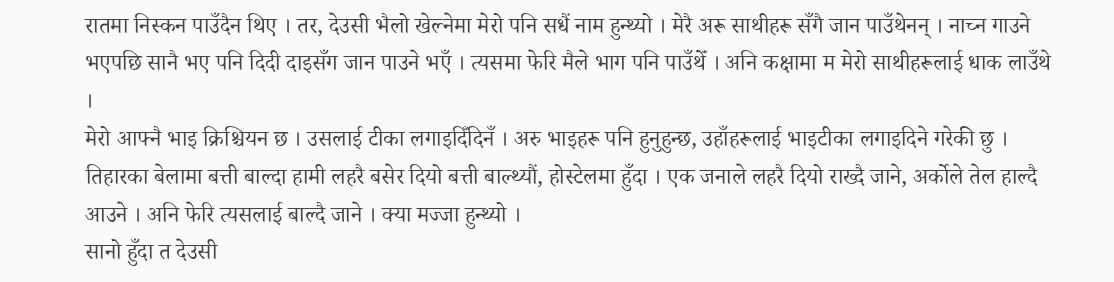रातमा निस्कन पाउँदैन थिए । तर, देउसी भैलो खेल्नेमा मेरो पनि सधैं नाम हुन्थ्यो । मेरै अरू साथीहरू सँगै जान पाउँथेनन् । नाच्न गाउने भएपछि सानै भए पनि दिदी दाइसँग जान पाउने भएँ । त्यसमा फेरि मैले भाग पनि पाउँथेँ । अनि कक्षामा म मेरो साथीहरूलाई धाक लाउँथे ।
मेरो आफ्नै भाइ क्रिश्चियन छ । उसलाई टीका लगाइदिँदिनँ । अरु भाइहरू पनि हुनुहुन्छ, उहाँहरूलाई भाइटीका लगाइदिने गरेकी छु । तिहारका बेलामा बत्ती बाल्दा हामी लहरै बसेर दियो बत्ती बाल्थ्यौं, होस्टेलमा हुँदा । एक जनाले लहरै दियो राख्दै जाने, अर्कोले तेल हाल्दै आउने । अनि फेरि त्यसलाई बाल्दै जाने । क्या मज्जा हुन्थ्यो ।
सानो हुँदा त देउसी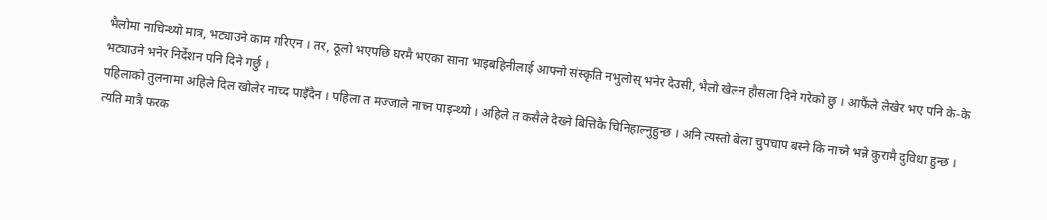भैलोमा नाचिन्थ्यो मात्र, भट्याउने काम गरिएन । तर, ठूलो भएपछि घरमै भएका साना भाइबहिनीलाई आफ्नो संस्कृति नभुलोस् भनेर देउसी, भैलो खेल्न हौसला दिने गरेको छु । आफैंले लेखेर भए पनि के-के भट्याउने भनेर निर्देशन पनि दिने गर्छु ।
पहिलाको तुलनामा अहिले दिल खोलेर नाच्द पाइँदैन । पहिला त मज्जाले नाच्न पाइन्थ्यो । अहिले त कसैले देख्ने बित्तिकै चिनिहाल्नुहुन्छ । अनि त्यस्तो बेला चुपचाप बस्ने कि नाच्ने भन्ने कुरामै दुविधा हुन्छ । त्यति मात्रै फरक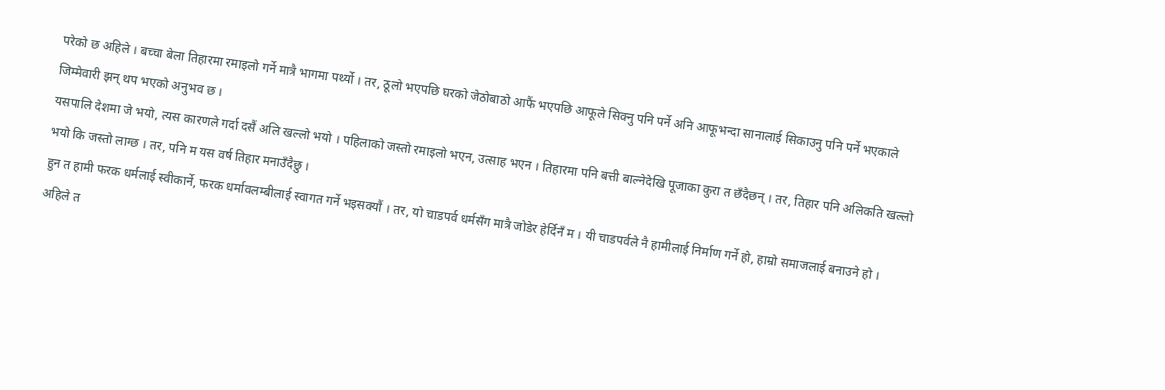परेको छ अहिले । बच्चा बेला तिहारमा रमाइलो गर्ने मात्रै भागमा पर्थ्यो । तर, ठूलो भएपछि घरको जेठोबाठो आफैं भएपछि आफूले सिक्नु पनि पर्ने अनि आफूभन्दा सानालाई सिकाउनु पनि पर्ने भएकाले जिम्मेवारी झन् थप भएको अनुभव छ ।
यसपालि देशमा जे भयो, त्यस कारणले गर्दा दसैं अलि खल्लो भयो । पहिलाको जस्तो रमाइलो भएन, उत्साह भएन । तिहारमा पनि बत्ती बाल्नेदेखि पूजाका कुरा त छँदैछन् । तर, तिहार पनि अलिकति खल्लो भयो कि जस्तो लाग्छ । तर, पनि म यस वर्ष तिहार मनाउँदैछु ।
हुन त हामी फरक धर्मलाई स्वीकार्ने, फरक धर्मावलम्बीलाई स्वागत गर्ने भइसक्यौं । तर, यो चाडपर्व धर्मसँग मात्रै जोडेर हेर्दिनँ म । यी चाडपर्वले नै हामीलाई निर्माण गर्ने हो, हाम्रो समाजलाई बनाउने हो ।
अहिले त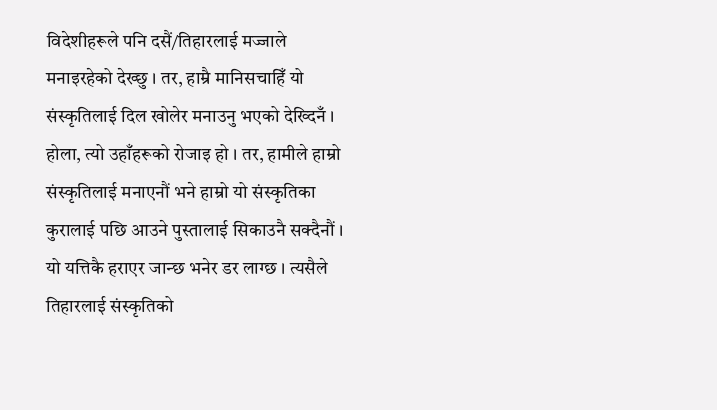विदेशीहरूले पनि दसैं/तिहारलाई मज्जाले मनाइरहेको देख्छु । तर, हाम्रै मानिसचाहिँ यो संस्कृतिलाई दिल खोलेर मनाउनु भएको देख्दिनँ । होला, त्यो उहाँहरूको रोजाइ हो । तर, हामीले हाम्रो संस्कृतिलाई मनाएनौं भने हाम्रो यो संस्कृतिका कुरालाई पछि आउने पुस्तालाई सिकाउनै सक्दैनौं । यो यत्तिकै हराएर जान्छ भनेर डर लाग्छ । त्यसैले तिहारलाई संस्कृतिको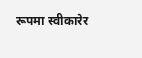रूपमा स्वीकारेर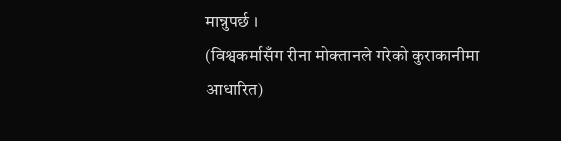मान्नुपर्छ ।
(विश्वकर्मासँग रीना मोक्तानले गरेको कुराकानीमा आधारित)